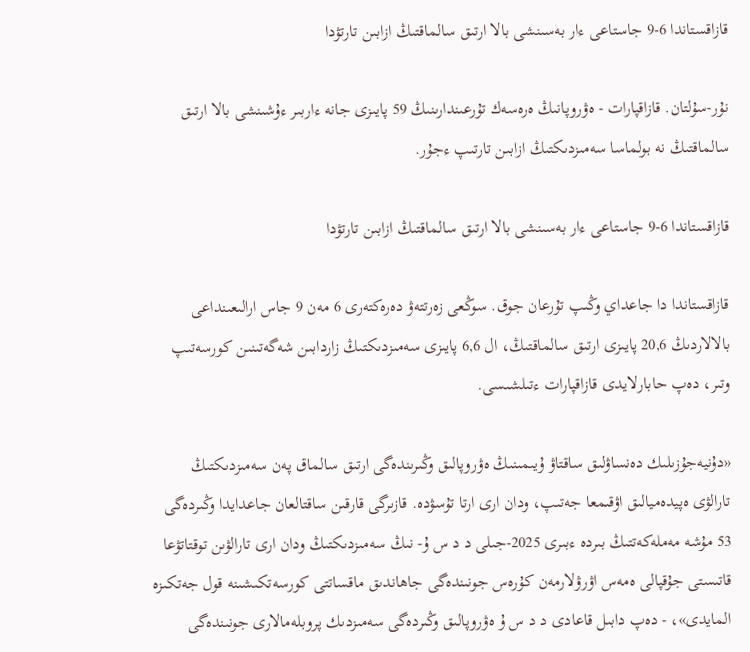قازاقستاندا 6-9 جاستاعى ءار بەسىنشى بالا ارتىق سالماقتىڭ ازابىن تارتۋدا

نۇر-سۇلتان. قازاقپارات - ەۋروپانىڭ ەرەسەك تۇرعىندارىنىڭ 59 پايىزى جانە ءاربىر ءۇشىنشى بالا ارتىق سالماقتىڭ نە بولماسا سەمىزدىكتىڭ ازابىن تارتىپ ءجۇر.

قازاقستاندا 6-9 جاستاعى ءار بەسىنشى بالا ارتىق سالماقتىڭ ازابىن تارتۋدا

قازاقستاندا دا جاعداي وڭىپ تۇرعان جوق. سوڭعى زەرتتەۋ دەرەكتەرى 6 مەن 9 جاس ارالىعىنداعى بالالاردىڭ 20,6 پايىزى ارتىق سالماقتىڭ، ال 6,6 پايىزى سەمىزدىكتىڭ زاردابىن شەگەتىنىن كورسەتىپ وتىر، دەپ حابارلايدى قازاقپارات ءتىلشىسى.

«دۇنيەجۇزىلىك دەنساۋلىق ساقتاۋ ۇيىمىنىڭ ەۋروپالىق وڭىرىندەگى ارتىق سالماق پەن سەمىزدىكتىڭ تارالۋى ەپيدەميالىق اۋقىمعا جەتىپ، ودان ارى ارتا تۇسۋدە. قازىرگى قارقىن ساقتالعان جاعدايدا وڭىردەگى 53 مۇشە مەملەكەتتىڭ بىردە ءبىرى 2025-جىلى د د س ۇ- نىڭ سەمىزدىكتىڭ ودان ارى تارالۋىن توقتاتۋعا قاتىستى جۇقپالى ەمەس اۋرۋلارمەن كۇرەس جونىندەگى جاھاندىق ماقساتتى كورسەتكىشىنە قول جەتكىزە المايدى»، - دەپ دابىل قاعادى د د س ۇ ەۋروپالىق وڭىردەگى سەمىزدىك پروبلەمالارى جونىندەگى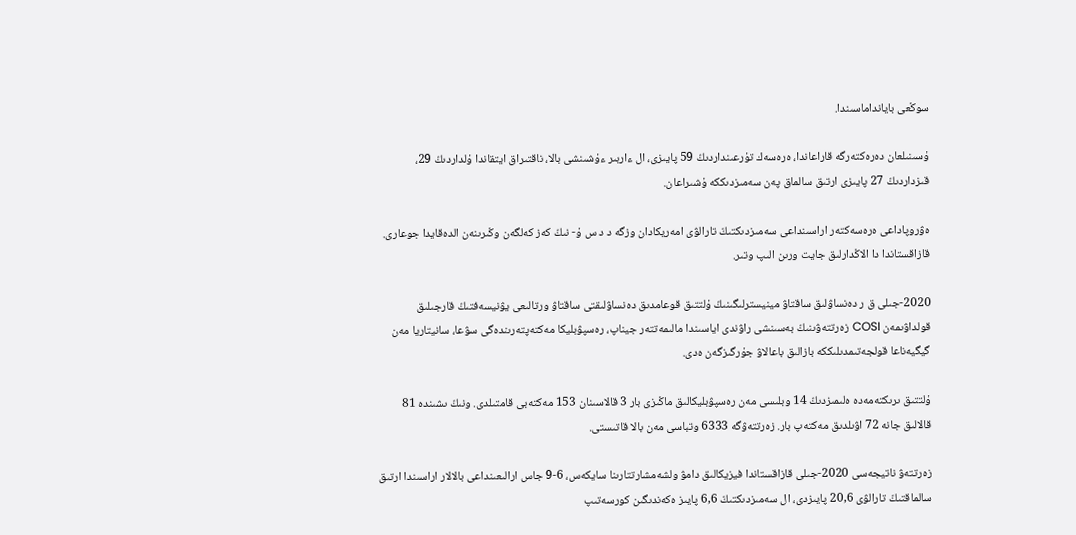سوڭعى بايانداماسىندا.

ۇسىنىلعان دەرەكتەرگە قاراعاندا، ەرەسەك تۇرعىنداردىڭ 59 پايىزى، ال ءاربىر ءۇشىنشى بالا، ناقتىراق ايتقاندا ۇلداردىڭ 29، قىزداردىڭ 27 پايىزى ارتىق سالماق پەن سەمىزدىككە ۇشىراعان.

ەۋروپاداعى ەرەسەكتەر اراسىنداعى سەمىزدىكتىڭ تارالۋى امەريكادان وزگە د د س ۇ- نىڭ كەز كەلگەن وڭىرىنەن الدەقايدا جوعارى. قازاقستاندا دا الاڭدارلىق جايت ورىن الىپ وتىر.

2020-جىلى ق ر دەنساۋلىق ساقتاۋ مينيسترلىگىنىڭ ۇلتتىق قوعامدىق دەنساۋلىقتى ساقتاۋ ورتالىعى يۋنيسەفتىڭ قارجىلىق قولداۋىمەن COSI زەرتتەۋىنىڭ بەسىنشى راۋندى اياسىندا مالىمەتتەر جيناپ، رەسپۋبليكا مەكتەپتەرىندەگى سۋعا، سانيتاريا مەن گيگيەناعا قولجەتىمدىلىككە بازالىق باعالاۋ جۇرگىزگەن ەدى.

ۇلتتىق ىرىكتەمەدە ەلىمىزدىڭ 14 وبلىسى مەن رەسپۋبليكالىق ماڭىزى بار 3 قالاسىنان 153 مەكتەبى قامتىلدى. ونىڭ ىشىندە 81 قالالىق جانە 72 اۋىلدىق مەكتەپ بار. زەرتتەۋگە 6333 وتباسى مەن بالا قاتىستى.

زەرتتەۋ ناتيجەسى 2020-جىلى قازاقستاندا فيزيكالىق دامۋ ولشەمشارتتارىنا سايكەس، 6-9 جاس ارالىعىنداعى بالالار اراسىندا ارتىق سالماقتىڭ تارالۋى 20,6 پايىزدى، ال سەمىزدىكتىڭ 6,6 پايىز ەكەندىگىن كورسەتىپ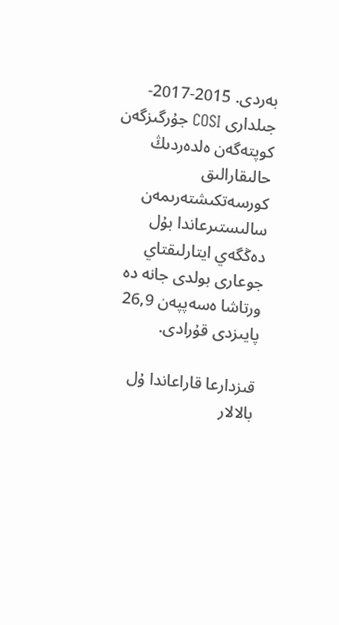بەردى. 2015-2017-جىلدارى COSI جۇرگىزگەن كوپتەگەن ەلدەردىڭ حالىقارالىق كورسەتكىشتەرىمەن سالىستىرعاندا بۇل دەڭگەي ايتارلىقتاي جوعارى بولدى جانە دە ورتاشا ەسەپپەن 26,9 پايىزدى قۇرادى.

قىزدارعا قاراعاندا ۇل بالالار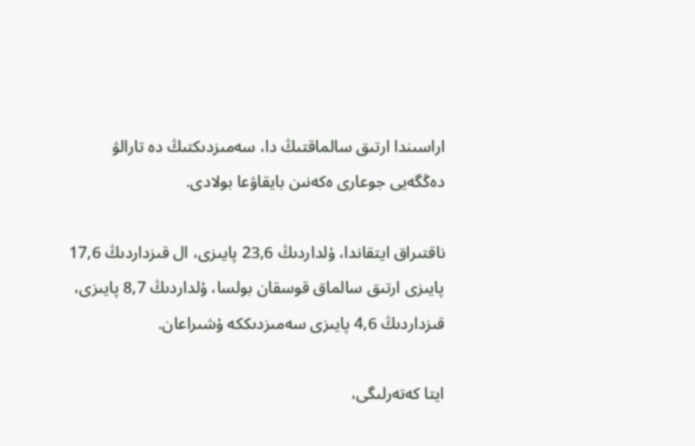اراسىندا ارتىق سالماقتىڭ دا، سەمىزدىكتىڭ دە تارالۋ دەڭگەيى جوعارى ەكەنىن بايقاۋعا بولادى.

ناقتىراق ايتقاندا، ۇلداردىڭ 23,6 پايىزى، ال قىزداردىڭ 17,6 پايىزى ارتىق سالماق قوسقان بولسا، ۇلداردىڭ 8,7 پايىزى، قىزداردىڭ 4,6 پايىزى سەمىزدىككە ۇشىراعان.

ايتا كەتەرلىگى،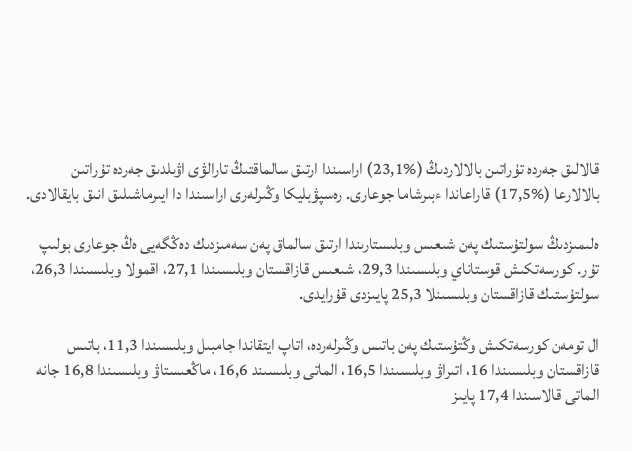قالالىق جەردە تۇراتىن بالالاردىڭ (%23,1) اراسىندا ارتىق سالماقتىڭ تارالۋى اۋىلدىق جەردە تۇراتىن بالالارعا (%17,5) قاراعاندا ءبىرشاما جوعارى. رەسپۋبليكا وڭىرلەرى اراسىندا دا ايىرماشىلىق انىق بايقالادى.

ەلىمىزدىڭ سولتۇستىك پەن شىعىس وبلىستارىندا ارتىق سالماق پەن سەمىزدىك دەڭگەيى ەڭ جوعارى بولىپ تۇر. كورسەتكىش قوستاناي وبلىسىندا 29,3، شىعىس قازاقستان وبلىسىندا 27,1، اقمولا وبلىسىندا 26,3، سولتۇستىك قازاقستان وبلىسىنلا 25,3 پايىزدى قۇرايدى.

ال تومەن كورسەتكىش وڭتۇستىك پەن باتىس وڭىرلەردە، اتاپ ايتقاندا جامبىل وبلىسىندا 11,3، باتىس قازاقستان وبلىسىندا 16، اتىراۋ وبلىسىندا 16,5، الماتى وبلىسىند 16,6، ماڭعىستاۋ وبلىسىندا 16,8 جانە الماتى قالاسىندا 17,4 پايىز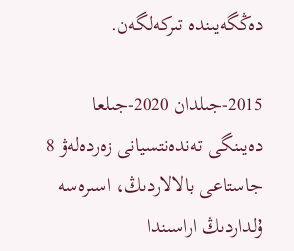دەڭگەيىندە تىركەلگەن.

2015-جىلدان 2020-جىلعا دەيىنگى تەندەنتسيانى زەردەلەۋ 8 جاستاعى بالالاردىڭ، اسىرەسە ۇلداردىڭ اراسىندا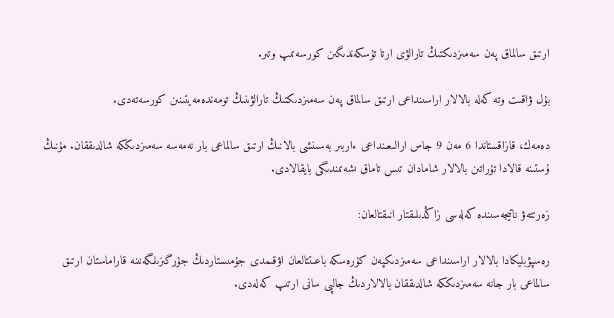ارتىق سالماق پەن سەمىزدىكتىڭ تارالۋى ارتا تۇسكەندىگىن كورسەتىپ وتىر.

بۇل ۋاقىت وتە كەلە بالالار اراسىنداعى ارتىق سالماق پەن سەمىزدىكتىڭ تارالۋىنىڭ تومەندەمەيتىنىن كورسەتەدى.

دەمەك، قازاقستاندا 6 مەن 9 جاس ارالىعىنداعى ءاربىر بەسىنشى بالانىڭ ارتىق سالماعى بار نەمەسە سەمىزدىككە شالدىققان. مۇنىڭ ۇستىنە قالادا تۇراتىن بالالار شامادان تىس تاماق ىشەتىندىگى بايقالادى.

زەرتتەۋ ناتيجەسىندە كەلەسى زاڭدىلىقتار انىقتالعان:

رەسپۋبليكادا بالالار اراسىنداعى سەمىزدىكپەن كۇرەسكە باعىتتالعان اۋقىمدى جۇمىستاردىڭ جۇرگىزىلگەنىنە قاراماستان ارتىق سالماعى بار جانە سەمىزدىككە شالدىققان بالالاردىڭ جالپى سانى ارتىپ كەلەدى.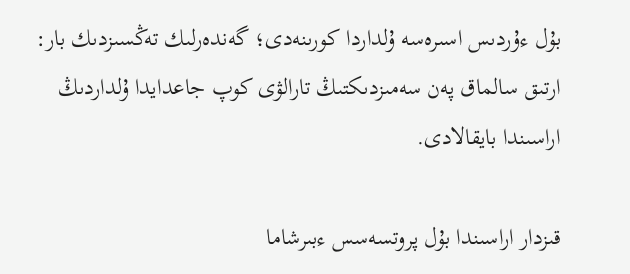بۇل ءۇردىس اسىرەسە ۇلداردا كورىنەدى؛ گەندەرلىك تەڭسىزدىك بار: ارتىق سالماق پەن سەمىزدىكتىڭ تارالۋى كوپ جاعدايدا ۇلداردىڭ اراسىندا بايقالادى.

قىزدار اراسىندا بۇل پروتسەسس ءبىرشاما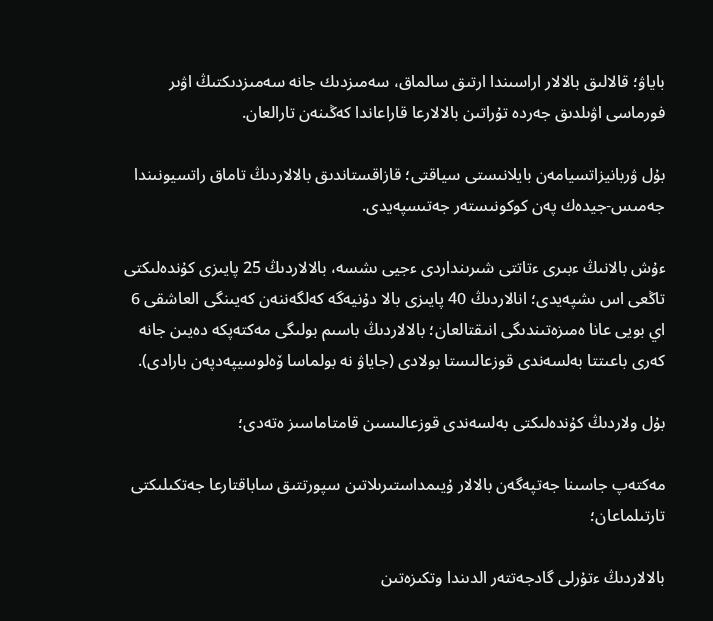باياۋ؛ قالالىق بالالار اراسىندا ارتىق سالماق، سەمىزدىك جانە سەمىزدىكتىڭ اۋىر فورماسى اۋىلدىق جەردە تۇراتىن بالالارعا قاراعاندا كەڭىنەن تارالعان.

بۇل ۋربانيزاتسيامەن بايلانىستى سياقتى؛ قازاقستاندىق بالالاردىڭ تاماق راتسيونىندا جەمىس-جيدەك پەن كوكونىستەر جەتىسپەيدى.

ءۇش بالانىڭ ءبىرى ءتاتتى شىرىنداردى ءجيى ىشسە، بالالاردىڭ 25 پايىزى كۇندەلىكتى تاڭعى اس ىشپەيدى؛ انالاردىڭ 40 پايىزى بالا دۇنيەگە كەلگەننەن كەيىنگى العاشقى 6 اي بويى عانا ەمىزەتىندىگى انىقتالعان؛ بالالاردىڭ باسىم بولىگى مەكتەپكە دەيىن جانە كەرى باعىتتا بەلسەندى قوزعالىستا بولادى (جاياۋ نە بولماسا ۆەلوسيپەدپەن بارادى).

بۇل ولاردىڭ كۇندەلىكتى بەلسەندى قوزعالىسىن قامتاماسىز ەتەدى؛

مەكتەپ جاسىنا جەتپەگەن بالالار ۇيىمداستىرىلاتىن سپورتتىق ساباقتارعا جەتكىلىكتى تارتىلماعان؛

بالالاردىڭ ءتۇرلى گادجەتتەر الدىندا وتكىزەتىن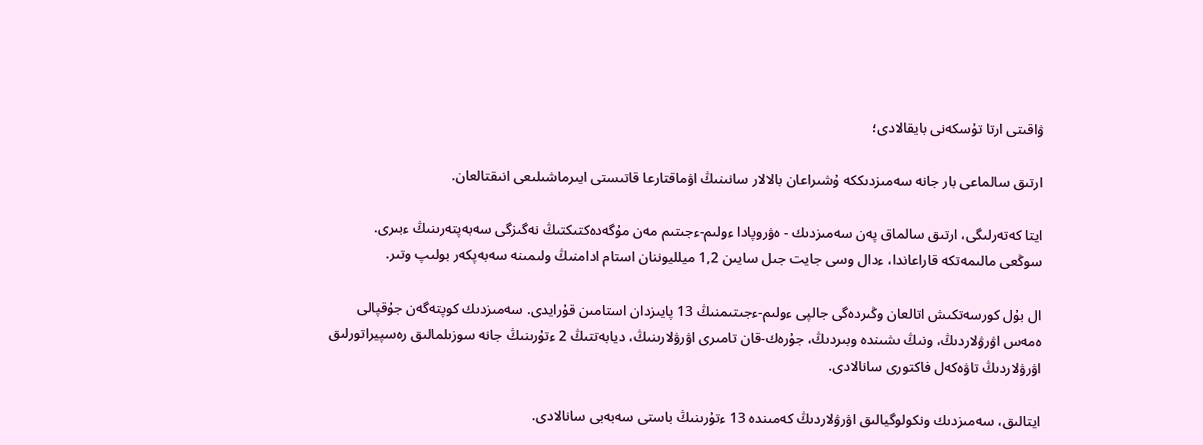ۋاقىتى ارتا تۇسكەنى بايقالادى؛

ارتىق سالماعى بار جانە سەمىزدىككە ۇشىراعان بالالار سانىنىڭ اۋماقتارعا قاتىستى ايىرماشىلىعى انىقتالعان.

ايتا كەتەرلىگى، ارتىق سالماق پەن سەمىزدىك - ەۋروپادا ءولىم-ءجىتىم مەن مۇگەدەكتىكتىڭ نەگىزگى سەبەپتەرىنىڭ ءبىرى. سوڭعى مالىمەتكە قاراعاندا، ءدال وسى جايت جىل سايىن 1,2 ميلليوننان استام ادامنىڭ ولىمىنە سەبەپكەر بولىپ وتىر.

ال بۇل كورسەتكىش اتالعان وڭىردەگى جالپى ءولىم-ءجىتىمنىڭ 13 پايىزدان استامىن قۇرايدى. سەمىزدىك كوپتەگەن جۇقپالى ەمەس اۋرۋلاردىڭ، ونىڭ ىشىندە وبىردىڭ، جۇرەك-قان تامىرى اۋرۋلارىنىڭ، ديابەتتىڭ 2 ءتۇرىنىڭ جانە سوزىلمالىق رەسپيراتورلىق اۋرۋلاردىڭ تاۋەكەل فاكتورى سانالادى.

ايتالىق، سەمىزدىك ونكولوگيالىق اۋرۋلاردىڭ كەمىندە 13 ءتۇرىنىڭ باستى سەبەبى سانالادى.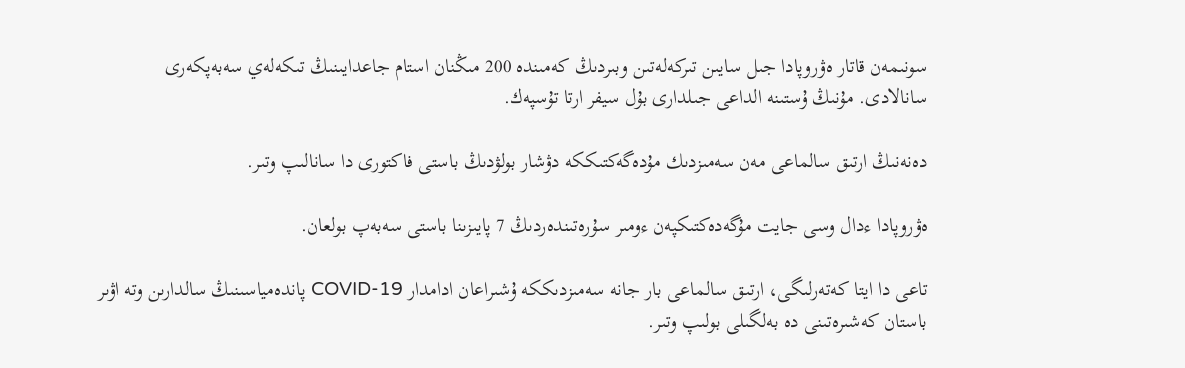سونىمەن قاتار ەۋروپادا جىل سايىن تىركەلەتىن وبىردىڭ كەمىندە 200 مىڭنان استام جاعدايىنىڭ تىكەلەي سەبەپكەرى سانالادى. مۇنىڭ ۇستىنە الداعى جىلدارى بۇل سيفر ارتا تۇسپەك.

دەنەنىڭ ارتىق سالماعى مەن سەمىزدىك مۇدەگەكتىككە دۋشار بولۋدىڭ باستى فاكتورى دا سانالىپ وتىر.

ەۋروپادا ءدال وسى جايت مۇگەدەكتىكپەن ءومىر سۇرەتىندەردىڭ 7 پايىزىنا باستى سەبەپ بولعان.

تاعى دا ايتا كەتەرلىگى، ارتىق سالماعى بار جانە سەمىزدىككە ۇشىراعان ادامدار COVID-19 پاندەمياسىنىڭ سالدارىن وتە اۋىر باستان كەشىرەتىنى دە بەلگىلى بولىپ وتىر.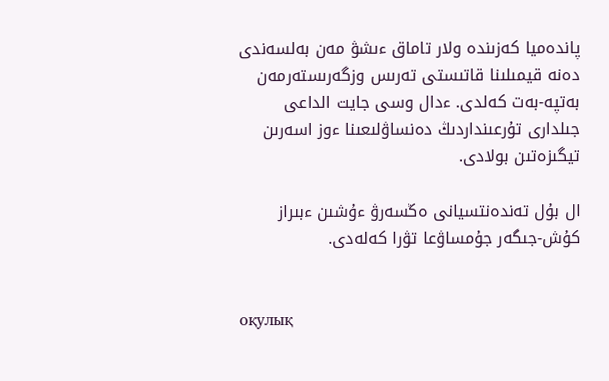پاندەميا كەزىندە ولار تاماق ءىشۋ مەن بەلسەندى دەنە قيمىلىنا قاتىستى تەرىس وزگەرىستەرمەن بەتپە-بەت كەلدى. ءدال وسى جايت الداعى جىلدارى تۇرعىنداردىڭ دەنساۋلىعىنا ءوز اسەرىن تيگىزەتىن بولادى.

ال بۇل تەندەنتسيانى ەڭسەرۋ ءۇشىن ءبىراز كۇش-جىگەر جۇمساۋعا تۋرا كەلەدى.


оқулық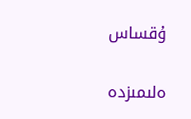ۇقساس

ەلىمىزدە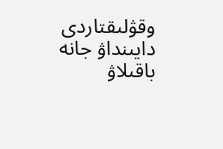وقۋلىقتاردى دايىنداۋ جانە باقىلاۋ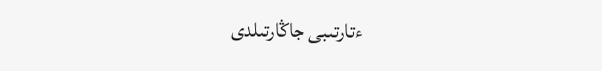ءتارتىبى جاڭارتىلدى